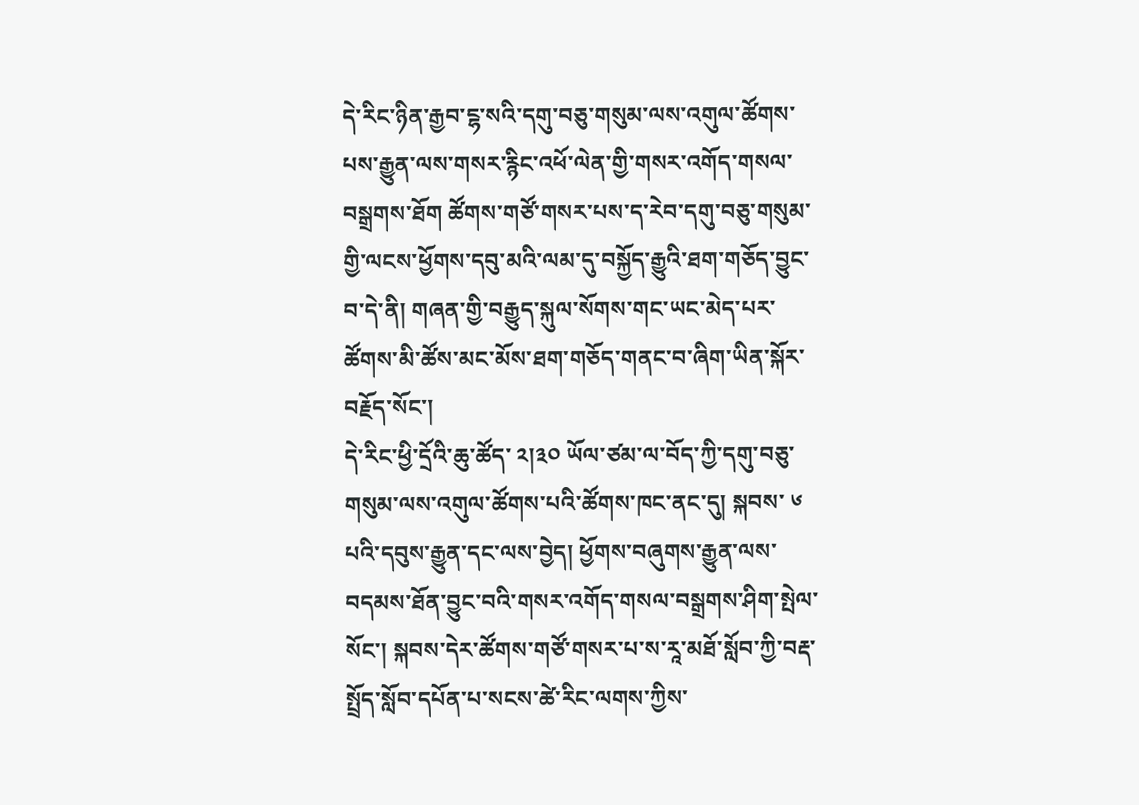དེ་རིང་ཉིན་རྒྱབ་ངྷ་སའི་དགུ་བཅུ་གསུམ་ལས་འགུལ་ཚོགས་པས་རྒྱུན་ལས་གསར་རྙིང་འཕོ་ལེན་གྱི་གསར་འགོད་གསལ་བསྒྲགས་ཐོག ཚོགས་གཙོ་གསར་པས་ད་རེབ་དགུ་བཅུ་གསུམ་གྱི་ལངས་ཕྱོགས་དབུ་མའི་ལམ་དུ་བསྐྱོད་རྒྱུའི་ཐག་གཅོད་བྱུང་བ་དེ་ནི། གཞན་གྱི་བརྒྱུད་སྐུལ་སོགས་གང་ཡང་མེད་པར་ཚོགས་མི་ཚོས་མང་མོས་ཐག་གཅོད་གནང་བ་ཞིག་ཡིན་སྐོར་བརྗོད་སོང་།
དེ་རིང་ཕྱི་དྲོའི་ཆུ་ཚོད་ ༢།༣༠ ཡོལ་ཙམ་ལ་བོད་ཀྱི་དགུ་བཅུ་གསུམ་ལས་འགུལ་ཚོགས་པའི་ཚོགས་ཁང་ནང་དུ། སྐབས་ ༦ པའི་དབུས་རྒྱུན་དང་ལས་བྱེད། ཕྱོགས་བཞུགས་རྒྱུན་ལས་བདམས་ཐོན་བྱུང་བའི་གསར་འགོད་གསལ་བསྒྲགས་ཤིག་སྤེལ་སོང་། སྐབས་དེར་ཚོགས་གཙོ་གསར་པ་ས་རཱ་མཐོ་སློབ་ཀྱི་བརྡ་སྤྲོད་སློབ་དཔོན་པ་སངས་ཚེ་རིང་ལགས་ཀྱིས་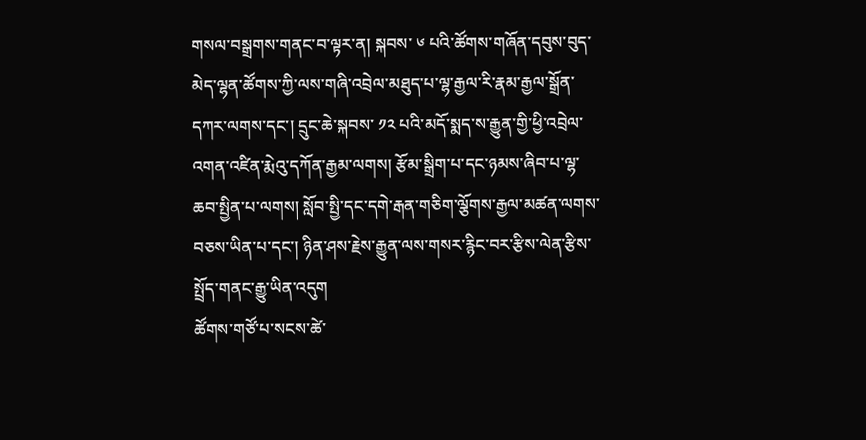གསལ་བསྒྲགས་གནང་བ་ལྟར་ན། སྐབས་ ༦ པའི་ཚོགས་གཞོན་དབུས་བུད་མེད་ལྷན་ཚོགས་ཀྱི་ལས་གཞི་འབྲེལ་མཐུད་པ་ལྷ་རྒྱལ་རི་རྣམ་རྒྱལ་སྒྲོན་དཀར་ལགས་དང་། དྲུང་ཆེ་སྐབས་ ༡༢ པའི་མདོ་སྨད་ས་རྒྱུན་གྱི་ཕྱི་འབྲེལ་འགན་འཛིན་རྨེའུ་དཀོན་རྒྱམ་ལགས། རྩོམ་སྒྲིག་པ་དང་ཉམས་ཞིབ་པ་ལྷ་ཆབ་སྤྱིན་པ་ལགས། སློབ་སྤྱི་དང་དགེ་རྒན་གཅིག་ལྕོགས་རྒྱལ་མཚན་ལགས་བཅས་ཡིན་པ་དང་། ཉིན་ཤས་རྗེས་རྒྱུན་ལས་གསར་རྙིང་བར་རྩིས་ལེན་རྩིས་སྤྲོད་གནང་རྒྱུ་ཡིན་འདུག
ཚོགས་གཙོ་པ་སངས་ཚེ་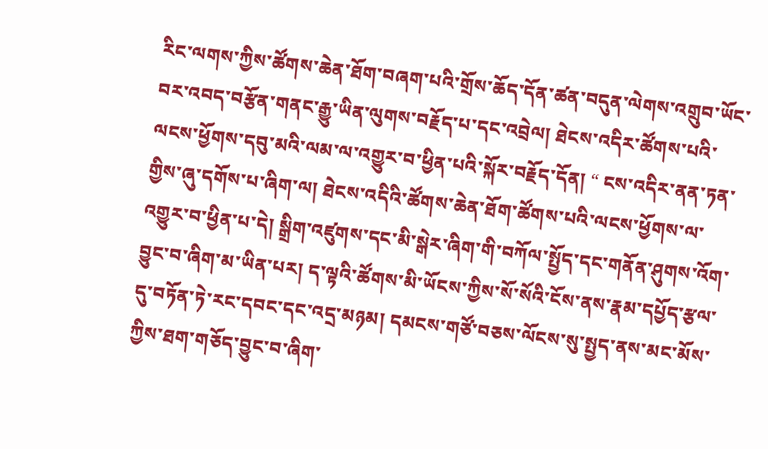རིང་ལགས་ཀྱིས་ཚོགས་ཆེན་ཐོག་བཞག་པའི་གྲོས་ཆོད་དོན་ཚན་བདུན་ལེགས་འགྲུབ་ཡོང་བར་འབད་བརྩོན་གནང་རྒྱུ་ཡིན་ལུགས་བརྗོད་པ་དང་འབྲེལ། ཐེངས་འདིར་ཚོགས་པའི་ལངས་ཕྱོགས་དབུ་མའི་ལམ་ལ་འགྱུར་བ་ཕྱིན་པའི་སྐོར་བརྗོད་དོན། “ ངས་འདིར་ནན་ཏན་གྱིས་ཞུ་དགོས་པ་ཞིག་ལ། ཐེངས་འདིའི་ཚོགས་ཆེན་ཐོག་ཚོགས་པའི་ལངས་ཕྱོགས་ལ་འགྱུར་བ་ཕྱིན་པ་དེ། སྒྲིག་འཛུགས་དང་མི་སྒེར་ཞིག་གི་བཀོལ་སྤྱོད་དང་གནོན་ཤུགས་འོག་བྱུང་བ་ཞིག་མ་ཡིན་པར། ད་ལྟའི་ཚོགས་མི་ཡོངས་ཀྱིས་སོ་སོའི་ངོས་ནས་རྣམ་དཔྱོད་རྩལ་དུ་བཏོན་ཏེ་རང་དབང་དང་འདྲ་མཉམ། དམངས་གཙོ་བཅས་ལོངས་སུ་སྤྱད་ནས་མང་མོས་ཀྱིས་ཐག་གཅོད་བྱུང་བ་ཞིག་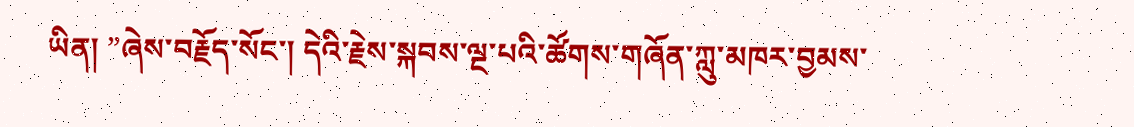ཡིན། ”ཞེས་བརྗོད་སོང་། དེའི་རྗེས་སྐབས་ལྔ་པའི་ཚོགས་གཞོན་ཀླུ་མཁར་བྱམས་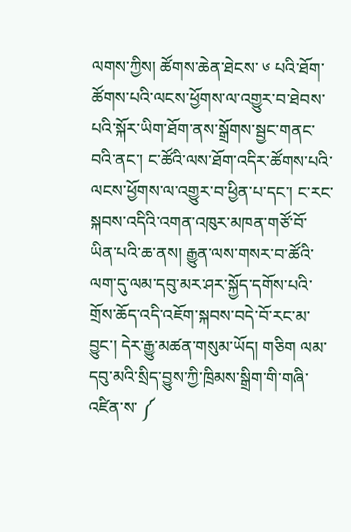ལགས་ཀྱིས། ཚོགས་ཆེན་ཐེངས་ ༦ པའི་ཐོག་ཚོགས་པའི་ལངས་ཕྱོགས་ལ་འགྱུར་བ་ཐེབས་པའི་སྐོར་ཡིག་ཐོག་ནས་སྒྲོགས་སྦྱང་གནང་བའི་ནང་། ང་ཚོའི་ལས་ཐོག་འདིར་ཚོགས་པའི་ལངས་ཕྱོགས་ལ་འགྱུར་བ་ཕྱིན་པ་དང་། ང་རང་སྐབས་འདིའི་འགན་འཁུར་མཁན་གཙོ་བོ་ཡིན་པའི་ཆ་ནས། རྒྱུན་ལས་གསར་བ་ཚོའི་ལག་དུ་ལམ་དབུ་མར་ཤར་སྐྱོད་དགོས་པའི་གྲོས་ཆོད་འདི་འཇོག་སྐབས་བདེ་བོ་རང་མ་བྱུང་། དེར་རྒྱུ་མཚན་གསུམ་ཡོད། གཅིག ལམ་དབུ་མའི་སྲིད་བྱུས་ཀྱི་ཁྲིམས་སྒྲིག་གི་གཞི་འཛིན་ས་ ༼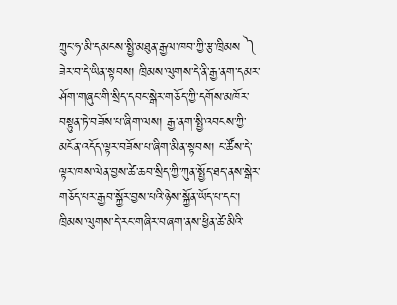ཀྲུང་ཧ་མི་དམངས་སྤྱི་མཐུན་རྒྱལ་ཁབ་ཀྱི་རྩ་ཁྲིམས ༽ ཟེར་བ་དེ་ཡིན་སྟབས། ཁྲིམས་ལུགས་དེ་ནི་རྒྱ་ནག་དམར་ཤོག་གཞུང་གི་སྲིད་དབང་སྒེར་གཅོད་ཀྱི་དགོས་མཁོར་བསྟུན་ཏེ་བཟོས་པ་ཞིག་ལས། རྒྱ་ནག་སྤྱི་འབངས་ཀྱི་མངོན་འདོད་ལྟར་བཟོས་པ་ཞིག་མིན་སྟབས། ང་ཚོས་དེ་ལྟར་ཁས་ལེན་བྱས་ཚེ་ཆབ་སྲིད་ཀྱི་ཀུན་སྤྱོད་ཐད་ནས་སྒེར་གཅོད་པར་རྒྱབ་སྐྱོར་བྱས་པའི་ཉེས་སྐྱོན་ཡོད་པ་དང་། ཁྲིམས་ལུགས་དེ་རང་གཞིར་བཞག་ནས་ཕྱིན་ཚེ་མིའི་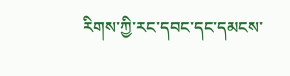རིགས་ཀྱི་རང་དབང་དང་དམངས་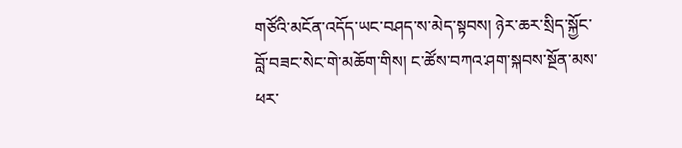གཙོའི་མངོན་འདོད་ཡང་བཤད་ས་མེད་སྟབས། ཉེར་ཆར་སྲིད་སྐྱོང་བློ་བཟང་སེང་གེ་མཆོག་གིས། ང་ཚོས་བཀའ་ཤག་སྐབས་སྔོན་མས་ཕར་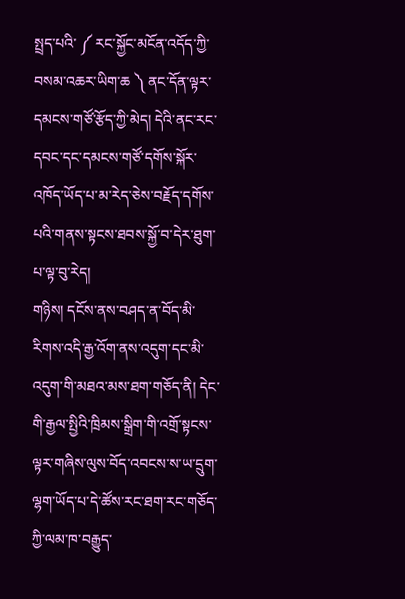སྤྲད་པའི་ ༼ རང་སྐྱོང་མངོན་འདོད་ཀྱི་བསམ་འཆར་ཡིག་ཆ ༽ ནང་དོན་ལྟར་དམངས་གཙོ་རྩོད་ཀྱི་མེད། དེའི་ནང་རང་དབང་དང་དམངས་གཙོ་དགོས་སྐོར་འཁོད་ཡོད་པ་མ་རེད་ཅེས་བརྗོད་དགོས་པའི་གནས་སྟངས་ཐབས་སྐྱོ་བ་དེར་ཐུག་པ་ལྟ་བུ་རེད།
གཉིས། དངོས་ནས་བཤད་ན་བོད་མི་རིགས་འདི་རྒྱ་འོག་ནས་འདུག་དང་མི་འདུག་གི་མཐའ་མས་ཐག་གཅོད་ནི། དེང་གི་རྒྱལ་སྤྱིའི་ཁྲིམས་སྒྲིག་གི་འགྲོ་སྟངས་ལྟར་གཞིས་ལུས་བོད་འབངས་ས་ཡ་དྲུག་ལྷག་ཡོད་པ་དེ་ཚོས་རང་ཐག་རང་གཅོད་ཀྱི་ལམ་ཁ་བརྒྱུད་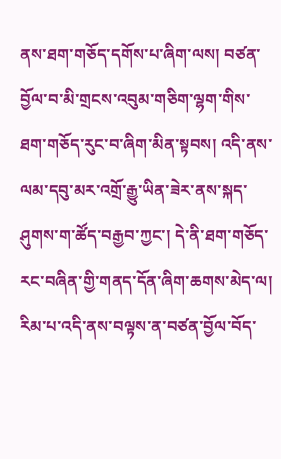ནས་ཐག་གཅོད་དགོས་པ་ཞིག་ལས། བཙན་བྱོལ་བ་མི་གྲངས་འབུམ་གཅིག་ལྷག་གིས་ཐག་གཅོད་རུང་བ་ཞིག་མིན་སྟབས། འདི་ནས་ལམ་དབུ་མར་འགྲོ་རྒྱུ་ཡིན་ཟེར་ནས་སྐད་ཤུགས་ག་ཚོད་བརྒྱབ་ཀྱང་། དེ་ནི་ཐག་གཅོད་རང་བཞིན་གྱི་གནད་དོན་ཞིག་ཆགས་མེད་ལ། རིམ་པ་འདི་ནས་བལྟས་ན་བཙན་བྱོལ་བོད་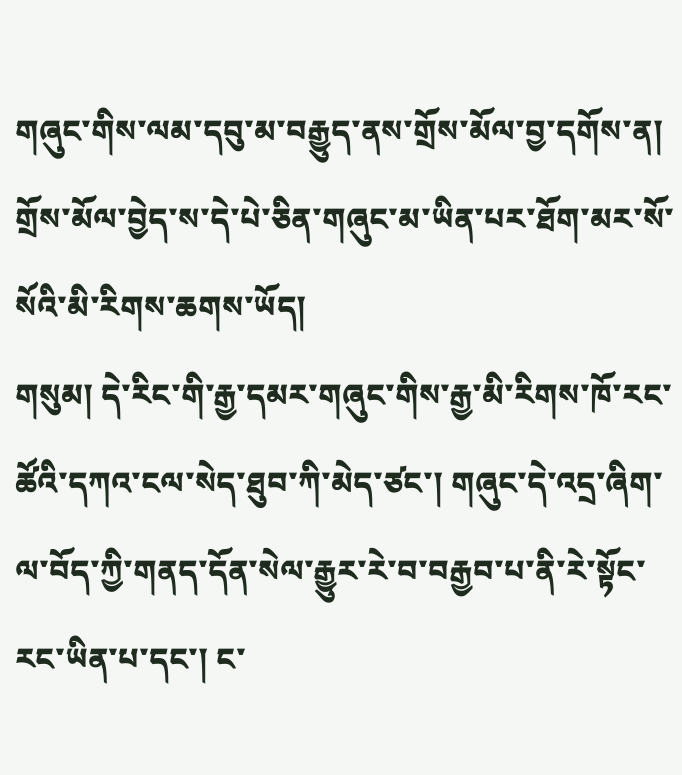གཞུང་གིས་ལམ་དབུ་མ་བརྒྱུད་ནས་གྲོས་མོལ་བྱ་དགོས་ན། གྲོས་མོལ་བྱེད་ས་དེ་པེ་ཅིན་གཞུང་མ་ཡིན་པར་ཐོག་མར་སོ་སོའི་མི་རིགས་ཆགས་ཡོད།
གསུམ། དེ་རིང་གི་རྒྱ་དམར་གཞུང་གིས་རྒྱ་མི་རིགས་ཁོ་རང་ཚོའི་དཀའ་ངལ་སེད་ཐུབ་ཀི་མེད་ཙང་། གཞུང་དེ་འདྲ་ཞིག་ལ་བོད་ཀྱི་གནད་དོན་སེལ་རྒྱུར་རེ་བ་བརྒྱབ་པ་ནི་རེ་སྟོང་རང་ཡིན་པ་དང་། ང་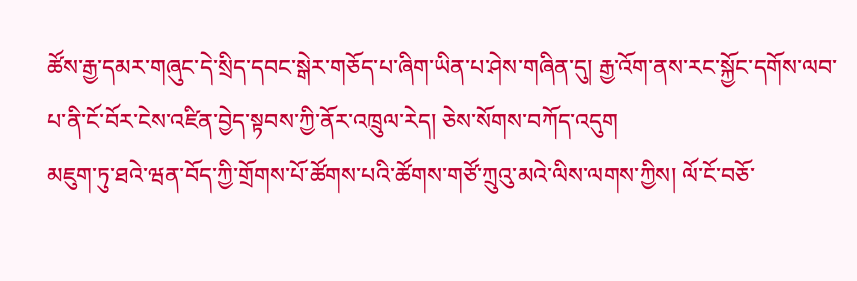ཚོས་རྒྱ་དམར་གཞུང་དེ་སྲིད་དབང་སྒེར་གཅོད་པ་ཞིག་ཡིན་པ་ཤེས་གཞིན་དུ། རྒྱ་འོག་ནས་རང་སྐྱོང་དགོས་ལབ་པ་ནི་ངོ་བོར་ངེས་འཛིན་བྱེད་སྟབས་ཀྱི་ནོར་འཁྲུལ་རེད། ཅེས་སོགས་བཀོད་འདུག
མཇུག་ཏུ་ཐའེ་ཝན་བོད་ཀྱི་གྲོགས་པོ་ཚོགས་པའི་ཚོགས་གཙོ་ཀྲུའུ་མའེ་ལིས་ལགས་ཀྱིས། ལོ་ངོ་བཅོ་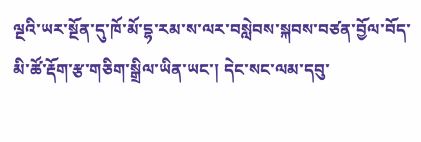ལྔའི་ཡར་སྔོན་དུ་ཁོ་མོ་དྷ་རམ་ས་ལར་བསླེབས་སྐབས་བཙན་བྱོལ་བོད་མི་ཚོ་རྡོག་རྩ་གཅིག་སྒྲིལ་ཡིན་ཡང་། དེང་སང་ལམ་དབུ་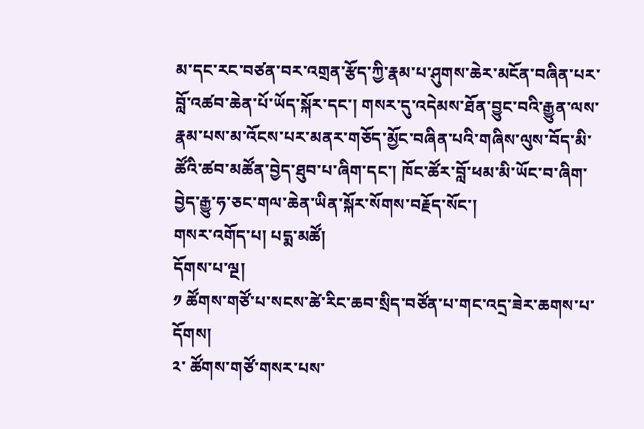མ་དང་རང་བཙན་བར་འགྲན་རྩོད་ཀྱི་རྣམ་པ་ཤུགས་ཆེར་མངོན་བཞིན་པར་བློ་འཚབ་ཆེན་པོ་ཡོད་སྐོར་དང་། གསར་དུ་འདེམས་ཐོན་བྱུང་བའི་རྒྱུན་ལས་རྣམ་པས་མ་འོངས་པར་མནར་གཅོད་མྱོང་བཞིན་པའི་གཞིས་ལུས་བོད་མི་ཚོའི་ཚབ་མཚོན་བྱེད་ཐུབ་པ་ཞིག་དང་། ཁོང་ཚོར་བློ་ཕམ་མི་ཡོང་བ་ཞིག་བྱེད་རྒྱུ་ཧ་ཅང་གལ་ཆེན་ཡིན་སྐོར་སོགས་བརྗོད་སོང་།
གསར་འགོད་པ། པདྨ་མཚོ།
དོགས་པ་ལྔ།
༡ ཚོགས་གཙོ་པ་སངས་ཚེ་རིང་ཆབ་སྲིད་བཙོན་པ་གང་འདྲ་ཟེར་ཆགས་པ་དོགས།
༢་ ཚོགས་གཙོ་གསར་པས་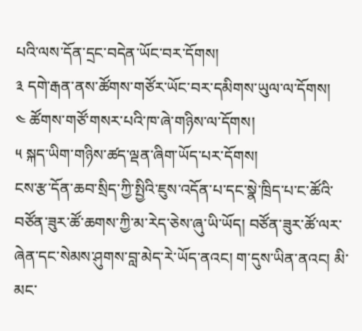པའི་ལས་དོན་དྲང་བདེན་ཡོང་བར་དོགས།
༣ དགེ་རྒན་ནས་ཚོགས་གཙོར་ཡོང་བར་དམིགས་ཡུལ་ལ་དོགས།
༤ ཚོགས་གཙོ་གསར་པའི་ཁ་ཞེ་གཉིས་ལ་དོགས།
༥ སྐད་ཡིག་གཉིས་ཚད་ལྡན་ཞིག་ཡོད་པར་དོགས།
ངས་རྩ་དོན་ཆབ་སྲིད་ཀྱི་སྤྱིའི་ཇུས་འདོན་པ་དང་སྣེ་ཁྲིད་པ་ང་ཚོའི་བཙོན་ཟུར་ཚོ་ཆགས་ཀྱི་མ་རེད་ཅེས་ཞུ་ཡི་ཡོད། བཙོན་ཟུར་ཚོ་ལར་ཞེན་དང་སེམས་ཤུགས་བླ་མེད་རེ་ཡོད་ནའང། ག་དུས་ཡིན་ནའང། མི་མང་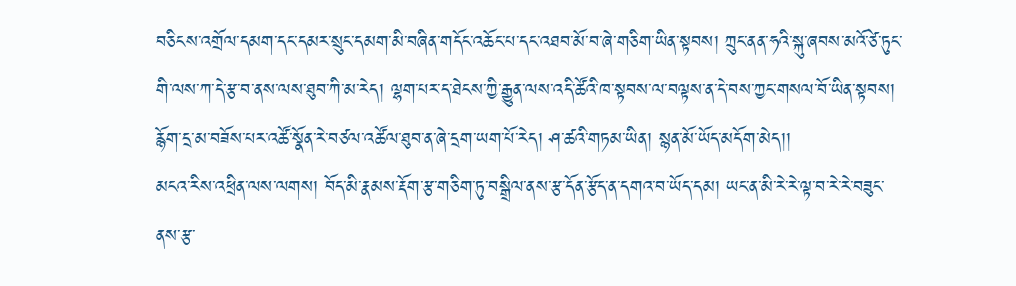བཅིངས་འགྲོལ་དམག་དང་དམར་སྲུང་དམག་མི་བཞིན་གདོང་འཆོང་པ་དང་འཐབ་མོ་བ་ཞེ་གཅིག་ཡིན་སྟབས། ཀྲུང་ནན་ཧའི་སྐུ་ཞབས་མའོ་ཙེ་ཏུང་གི་ལས་ཀ་དེ་རྩ་བ་ནས་ལས་ཐུབ་ཀི་མ་རེད། ལྷག་པར་ད་ཐེངས་ཀྱི་རྒྱུན་ལས་འདི་ཚོའི་ཁ་སྟབས་ལ་བལྟས་ན་དེ་བས་ཀྱང་གསལ་བོ་ཡིན་སྟབས། རྙོག་དྲ་མ་བཟོས་པར་འཚོ་སྣོན་རེ་བཙལ་འཚོལ་ཐུབ་ན་ཞེ་དྲག་ཡག་པོ་རེད། ཤ་ཚའི་གཏམ་ཡིན། སྙན་མོ་ཡོད་མདོག་མེད།།
མངའ་རིས་འཕྲིན་ལས་ལགས། བོད་མི་རྣམས་རྡོག་རྩ་གཅིག་ཏུ་བསྒྲིལ་ནས་རྩ་དོན་རྩོད་ན་དགའ་བ་ཡོད་དམ། ཡང་ན་མི་རེ་རེ་ལྟ་བ་རེ་རེ་བཟུང་ནས་རྩ་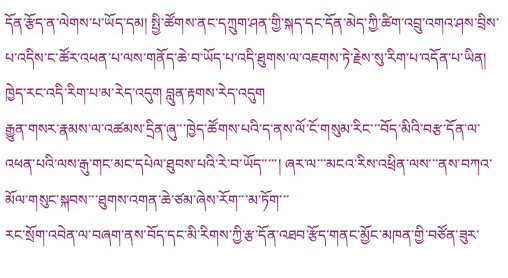དོན་རྩོད་ན་ལེགས་པ་ཡོད་དམ། སྤྱི་ཚོགས་ནང་དཀྲུག་ཤན་གྱི་སྐད་དང་དོན་མེད་ཀྱི་ཚིག་འབྲུ་འགའ་ཤས་བྲིས་པ་འདིས་ང་ཚོར་འཕན་པ་ལས་གནོད་ཆེ་བ་ཡོད་པ་འདི་ཐུགས་ལ་འཇགས་ཏེ་རྗེས་སུ་རིག་པ་འདོན་པ་ཡིན།
ཁྱེད་རང་འདི་རིག་པ་མ་རེད་འདུག བླུན་རྟགས་རེད་འདུག
རྒྱུན་གསར་རྣམས་ལ་འཚམས་དྲིན་ཞུ་་་ཁྱེད་ཚོགས་པའི་ད་ནས་ལོ་ངོ་གསུམ་རིང་་་བོད་མིའི་བརྩ་དོན་ལ་འཕན་པའི་ལས་རྒུ་གང་མང་དཔེལ་ཐུབས་པའི་རེ་བ་ཡོད་་་་་། ཞར་ལ་་་མངའ་རིས་འཕྲིན་ལས་་་ནས་བཀའ་མོལ་གསུང་སྐབས་་་ཐུགས་འགན་ཆེ་ཙམ་ཞེས་རོག་་་མ་ཏོག་་་
རང་སྲོག་འབེན་ལ་བཞག་ནས་བོད་དང་མི་རིགས་ཀྱི་རྩ་དོན་འཐབ་རྩོད་གནང་མྱོང་མཁན་གྱི་བཙོན་ཟུར་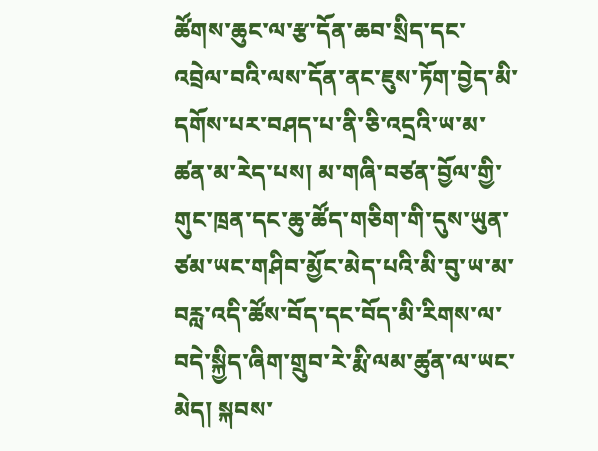ཚོགས་ཆུང་ལ་རྩ་དོན་ཆབ་སྲིད་དང་འབྲེལ་བའི་ལས་དོན་ནང་ཇུས་ཏོག་བྱེད་མི་དགོས་པར་བཤད་པ་ནི་ཅི་འདྲའི་ཡ་མ་ཚན་མ་རེད་པས། མ་གཞི་བཙན་བྱོལ་གྱི་གུང་ཁྲན་དང་ཆུ་ཚོད་གཅིག་གི་དུས་ཡུན་ཙམ་ཡང་གཤིབ་མྱོང་མེད་པའི་མི་བུ་ཡ་མ་བརླ་འདི་ཚོས་བོད་དང་བོད་མི་རིགས་ལ་བདེ་སྐྱིད་ཞིག་གྲུབ་རེ་རྨི་ལམ་ཚུན་ལ་ཡང་མེད། སྐབས་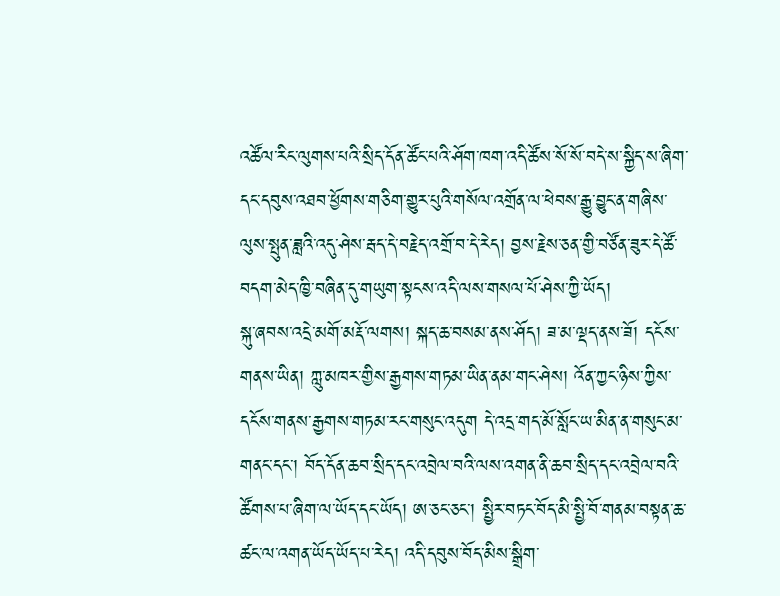འཚོལ་རིང་ལུགས་པའི་སྲིད་དོན་ཚོང་པའི་ཤོག་ཁག་འདི་ཚོས་སོ་སོ་བདེ་ས་སྐྱིད་ས་ཞིག་དང་དབུས་འཐབ་ཕྱོགས་གཅིག་གྱུར་པུའི་གསོལ་འགྲོན་ལ་ཕེབས་རྒྱུ་བྱུང་ན་གཞིས་ལུས་སྤུན་ཟླའི་འདུ་ཤེས་རྦད་དེ་བརྗེད་འགྲོ་བ་དེ་རེད། བྱས་རྗེས་ཅན་གྱི་བཙོན་ཟུར་དེ་ཚོ་བདག་མེད་ཁྱི་བཞིན་དུ་གཡུག་སྟངས་འདི་ལས་གསལ་པོ་ཤེས་ཀྱི་ཡོད།
སྐུ་ཞབས་འདྲེ་མགོ་མརྡོ་ལགས། སྐད་ཆ་བསམ་ནས་ཤོད། ཟ་མ་ལྡད་ནས་ཟོ། དངོས་གནས་ཡིན། ཀླུ་མཁར་གྱིས་རྒྱགས་གཏམ་ཡིན་ནམ་གང་ཤེས། འོན་ཀྱང་ཉིས་ཀྱིས་དངོས་གནས་རྒྱགས་གཏམ་རང་གསུང་འདུག དེ་འདྲ་གད་མོ་སློང་ཡ་མིན་ན་གསུང་མ་གནང་དང་། བོད་དོན་ཆབ་སྲིད་དང་འབྲེལ་བའི་ལས་འགན་ནི་ཆབ་སྲིད་དང་འབྲེལ་བའི་ཚོགས་པ་ཞིག་ལ་ཡོད་དང་ཡོད། ཨ་ཅང་ཅང་། སྤྱིར་བཏང་བོད་མི་སྤྱི་བོ་གནམ་བསྟན་ཆ་ཚང་ལ་འགན་ཡོད་ཡོད་པ་རེད། འདི་དབུས་བོད་མིས་སྒྲིག་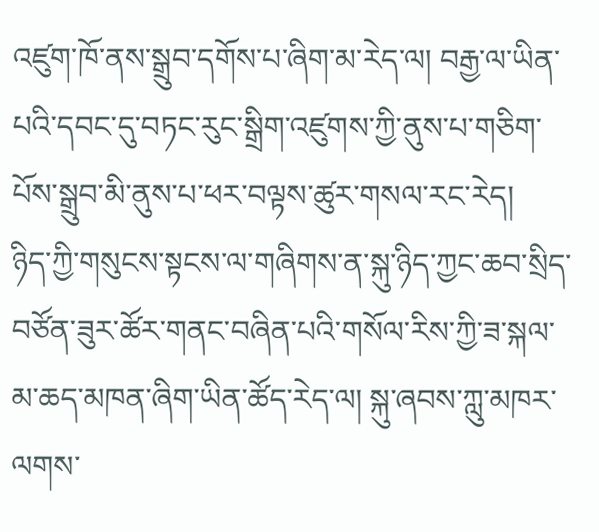འཛུག་ཁོ་ནས་སྒྲུབ་དགོས་པ་ཞིག་མ་རེད་ལ། བརྒྱ་ལ་ཡིན་པའི་དབང་དུ་བཏང་རུང་སྒྲིག་འཛུགས་ཀྱི་ནུས་པ་གཅིག་པོས་སྒྲུབ་མི་ནུས་པ་ཕར་བལྟས་ཚུར་གསལ་རང་རེད།
ཉིད་ཀྱི་གསུངས་སྟངས་ལ་གཞིགས་ན་སྐུ་ཉིད་ཀྱང་ཆབ་སྲིད་བཙོན་ཟུར་ཚོར་གནང་བཞིན་པའི་གསོལ་རིས་ཀྱི་ཟ་སྐལ་མ་ཆད་མཁན་ཞིག་ཡིན་ཚོད་རེད་ལ། སྐུ་ཞབས་ཀླུ་མཁར་ལགས་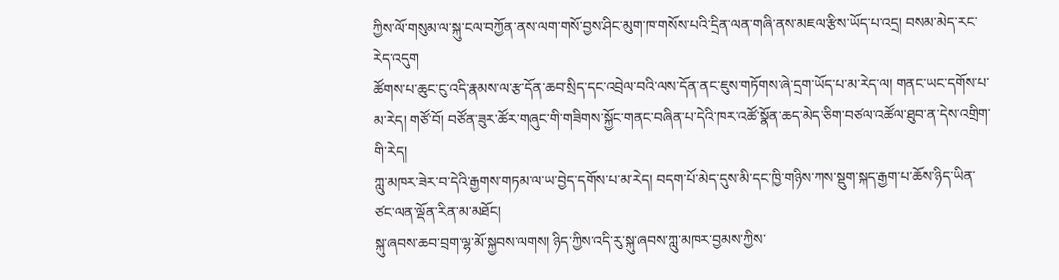ཀྱིས་ལོ་གསུམ་ལ་སྐུ་ངལ་བཀྱོན་ནས་ལག་གསོ་བྱས་ཤིང་མུག་ཁ་གསོས་པའི་དྲིན་ལན་གཞི་ནས་མཇལ་རྩིས་ཡོད་པ་འདྲ། བསམ་མེད་རང་རེད་འདུག
ཚོགས་པ་ཆུང་ངུ་འདི་རྣམས་ལ་རྩ་དོན་ཆབ་སྲིད་དང་འབྲེལ་བའི་ལས་དོན་ནང་ཇུས་གཏོགས་ཞེ་དྲག་ཡོད་པ་མ་རེད་ལ། གནང་ཡང་དགོས་པ་མ་རེད། གཙོ་བོ། བཙོན་ཟུར་ཚོར་གཞུང་གི་གཟིགས་སྐྱོང་གནང་བཞིན་པ་དེའི་ཁར་འཚོ་སྣོན་ཆད་མེད་ཅིག་བཙལ་འཚོལ་ཐུབ་ན་དེས་འགྲིག་གི་རེད།
ཀླུ་མཁར་ཟེར་བ་དེའི་རྒྱགས་གཏམ་ལ་ཡ་བྱེད་དགོས་པ་མ་རེད། བདག་པོ་མེད་དུས་མི་དང་ཁྱི་གཉིས་ཀས་སྡུག་སྐད་རྒྱག་པ་ཆོས་ཉིད་ཡིན་ཙང་ལན་ལྡོན་རིན་མ་མཐོང།
སྐུ་ཞབས་ཆབ་བྲག་ལྷ་མོ་སྐྱབས་ལགས། ཉིད་ཀྱིས་འདི་རུ་སྐུ་ཞབས་ཀླུ་མཁར་བྱམས་ཀྱིས་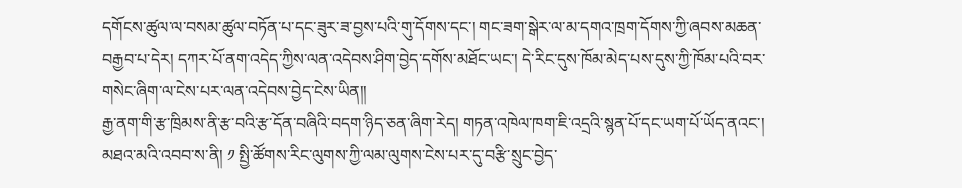དགོངས་ཚུལ་ལ་བསམ་ཚུལ་བཏོན་པ་དང་ཟུར་ཟ་བྱས་པའི་གུ་དོགས་དང་། གང་ཟག་སྒེར་ལ་མ་དགའ་ཁྲག་དོགས་ཀྱི་ཞབས་མཆན་བརྒྱབ་པ་དེར། དཀར་པོ་ནག་འདེད་ཀྱིས་ལན་འདེབས་ཤིག་བྱེད་དགོས་མཐོང་ཡང་། དེ་རིང་དུས་ཁོམ་མེད་པས་དུས་ཀྱི་ཁོམ་པའི་བར་གསེང་ཞིག་ལ་ངེས་པར་ལན་འདེབས་བྱེད་ངེས་ཡིན།།
རྒྱ་ནག་གི་རྩ་ཁྲིམས་ནི་རྩ་བའི་རྩ་དོན་བཞིའི་བདག་ཉིད་ཅན་ཞིག་རེད། གཏན་འཁེལ་ཁག་ཇི་འདྲའི་སྙན་པོ་དང་ཡག་པོ་ཡོད་ནའང་། མཐའ་མའི་འབབ་ས་ནི། ༡ སྤྱི་ཚོགས་རིང་ལུགས་ཀྱི་ལམ་ལུགས་ངེས་པར་དུ་བརྩི་སྲུང་བྱེད་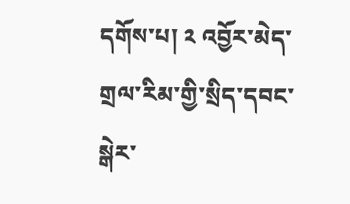དགོས་པ། ༢ འབྱོར་མེད་གྲལ་རིམ་གྱི་སྲིད་དབང་སྒེར་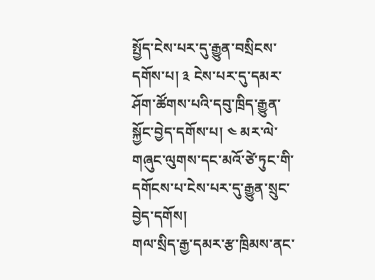སྤྱོད་ངེས་པར་དུ་རྒྱུན་བསྲིངས་དགོས་པ། ༣ ངེས་པར་དུ་དམར་ཤོག་ཚོགས་པའི་དབུ་ཁྲིད་རྒྱུན་སྐྱོང་བྱེད་དགོས་པ། ༤ མར་ལེ་གཞུང་ལུགས་དང་མའོ་ཙེ་ཏུང་གི་དགོངས་པ་ངེས་པར་དུ་རྒྱུན་སྲུང་བྱེད་དགོས།
གལ་སྲིད་རྒྱ་དམར་རྩ་ཁྲིམས་ནང་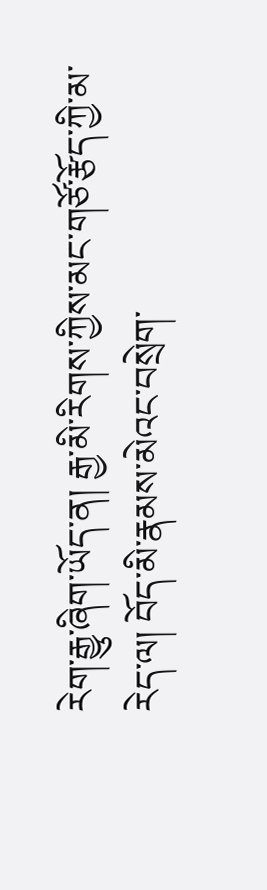རེག་རྒྱུ་ཞིག་ཡོད་ན། རྒྱ་མི་རིགས་ཀྱིས་མང་གཙོ་རྩོད་ཀྱི་མ་རེད་ལ། བོད་མི་རྣམས་མེའང་བསྲེག་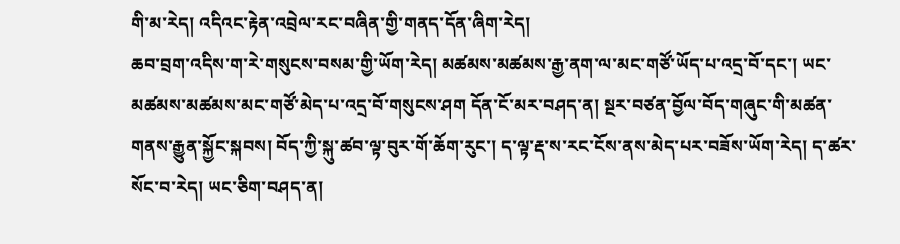གི་མ་རེད། འདིའང་རྟེན་འབྲེལ་རང་བཞིན་གྱི་གནད་དོན་ཞིག་རེད།
ཆབ་བྲག་འདིས་ག་རེ་གསུངས་བསམ་གྱི་ཡོག་རེད། མཚམས་མཚམས་རྒྱ་ནག་ལ་མང་གཙོ་ཡོད་པ་འདྲ་བོ་དང་། ཡང་མཚམས་མཚམས་མང་གཙོ་མེད་པ་འདྲ་བོ་གསུངས་ཤག དོན་ངོ་མར་བཤད་ན། སྔར་བཙན་བྱོལ་བོད་གཞུང་གི་མཚན་གནས་རྒྱུན་སྐྱོང་སྐབས། བོད་ཀྱི་སྐུ་ཚབ་ལྟ་བུར་གོ་ཆོག་རུང་། ད་ལྟ་རྡ་ས་རང་ངོས་ནས་མེད་པར་བཟོས་ཡོག་རེད། ད་ཚར་སོང་བ་རེད། ཡང་ཅིག་བཤད་ན།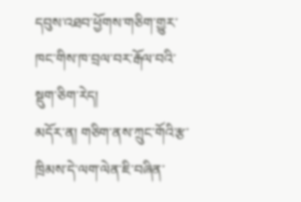དབུས་འཐབ་ཕྱོགས་གཅིག་གྱུར་ཁང་གིས་ཁ་བྲལ་བར་རྒོལ་བའི་སྡུག་ཅིག་རེད།
མདོར་ན། གཅིག་ནས་ཀྲུང་གོའི་རྩ་ཁྲིམས་དེ་ལག་ལེན་ཇི་བཞིན་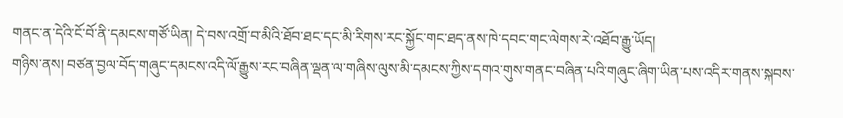གནང་ན་དེའི་ངོ་བོ་ནི་དམངས་གཙོ་ཡིན། དེ་བས་འགྲོ་བ་མིའི་ཐོབ་ཐང་དང་མི་རིགས་རང་སྐྱོང་གང་ཐད་ནས་ཁེ་དབང་གང་ལེགས་རེ་འཐོབ་རྒྱུ་ཡོད།
གཉིས་ནས། བཙན་བྱལ་བོད་གཞུང་དམངས་འདི་ལོ་རྒྱུས་རང་བཞིན་ལྡན་ལ་གཞིས་ལུས་མི་དམངས་ཀྱིས་དགའ་གུས་གནང་བཞིན་པའི་གཞུང་ཞིག་ཡིན་པས་འདིར་གནས་སྐབས་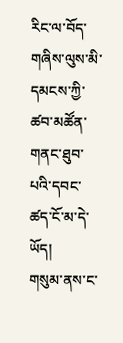རིང་ལ་བོད་གཞིས་ལུས་མི་དམངས་ཀྱི་ཚབ་མཚོན་གནང་ཐུབ་པའི་དབང་ཚད་ངོ་མ་དེ་ཡོད།
གསུམ་ནས་ང་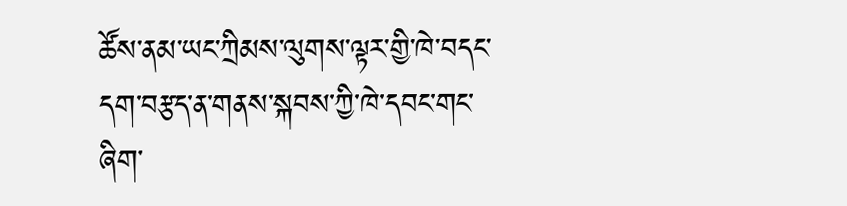ཚོས་ནམ་ཡང་ཀྲིམས་ལུགས་ལྟར་གྱི་ཁེ་བདང་དག་བརྩད་ན་གནས་སྐབས་ཀྱི་ཁེ་དབང་གང་ཞིག་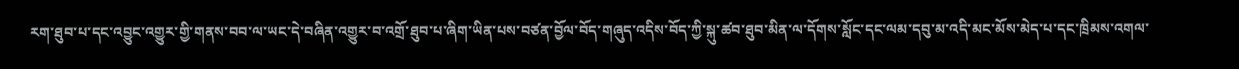རག་ཐུབ་པ་དང་འབྱུང་འགྱུར་གྱི་གནས་བབ་ལ་ཡང་དེ་བཞིན་འགྱུར་བ་འགྲོ་ཐུབ་པ་ཞིག་ཡིན་པས་བཙན་བྱོལ་བོད་གཞུད་འདིས་བོད་ཀྱི་སྐུ་ཚབ་ཐུབ་མིན་ལ་དོགས་སློང་དང་ལམ་དབུ་མ་འདི་མང་མོས་མེད་པ་དང་ཁྲིམས་འགལ་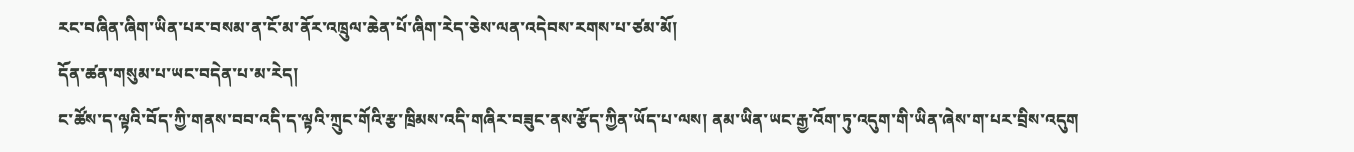རང་བཞིན་ཞིག་ཡིན་པར་བསམ་ན་ངོ་མ་ནོར་འཁྲུལ་ཆེན་པོ་ཞིག་རེད་ཅེས་ལན་འདེབས་རགས་པ་ཙམ་མོ།
དོན་ཚན་གསུམ་པ་ཡང་བདེན་པ་མ་རེད།
ང་ཚོས་ད་ལྟའི་བོད་ཀྱི་གནས་བབ་འདི་ད་ལྟའི་ཀྲུང་གོའི་རྩ་ཁྲིམས་འདི་གཞིར་བཟུང་ནས་རྩོད་ཀྱིན་ཡོད་པ་ལས། ནམ་ཡིན་ཡང་རྒྱ་འོག་ཏུ་འདུག་གི་ཡིན་ཞེས་ག་པར་བྲིས་འདུག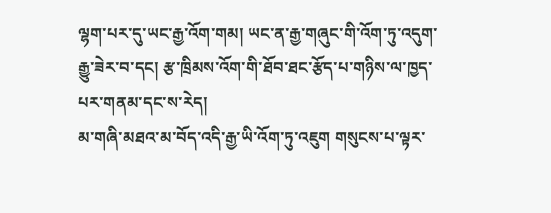ལྷག་པར་དུ་ཡང་རྒྱ་འོག་གམ། ཡང་ན་རྒྱ་གཞུང་གི་འོག་ཏུ་འདུག་རྒྱུ་ཟེར་བ་དང། རྩ་ཁྲིམས་འོག་གི་ཐོབ་ཐང་རྩོད་པ་གཉིས་ལ་ཁྱད་པར་གནམ་དང་ས་རེད།
མ་གཞི་མཐའ་མ་བོད་འདི་རྒྱ་ཡི་འོག་ཏུ་འཇུག གསུངས་པ་ལྟར་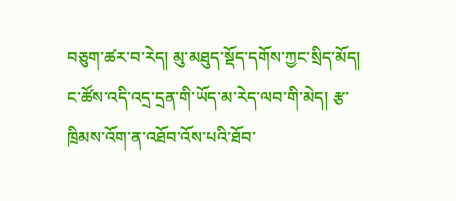བཅུག་ཚར་བ་རེད། མུ་མཐུད་སྡོད་དགོས་ཀྱང་སྲིད་མོད། ང་ཚོས་འདི་འདྲ་དྲན་གི་ཡོད་མ་རེད་ལབ་གི་མེད། རྩ་ཁྲིམས་འོག་ན་འཐོབ་འོས་པའི་ཐོབ་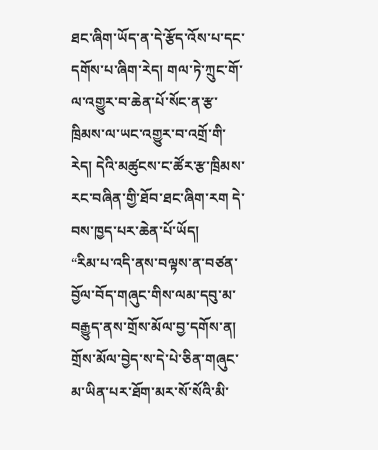ཐང་ཞིག་ཡོད་ན་དེ་རྩོད་འོས་པ་དང་དགོས་པ་ཞིག་རེད། གལ་ཏེ་ཀྲུང་གོ་ལ་འགྱུར་བ་ཆེན་པོ་སོང་ན་རྩ་ཁྲིམས་ལ་ཡང་འགྱུར་བ་འགྲོ་གི་རེད། དེའི་མཚུངས་ང་ཚོར་རྩ་ཁྲིམས་རང་བཞིན་གྱི་ཐོབ་ཐང་ཞིག་རག དེ་བས་ཁྱད་པར་ཆེན་པོ་ཡོད།
“རིམ་པ་འདི་ནས་བལྟས་ན་བཙན་བྱོལ་བོད་གཞུང་གིས་ལམ་དབུ་མ་བརྒྱུད་ནས་གྲོས་མོལ་བྱ་དགོས་ན། གྲོས་མོལ་བྱེད་ས་དེ་པེ་ཅིན་གཞུང་མ་ཡིན་པར་ཐོག་མར་སོ་སོའི་མི་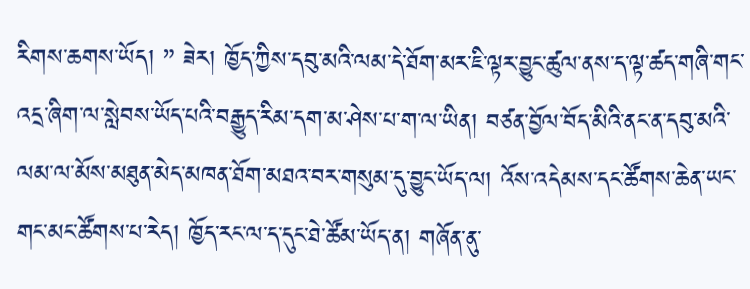རིགས་ཆགས་ཡོད། ” ཟེར། ཁྱོད་ཀྱིས་དབུ་མའི་ལམ་དེ་ཐོག་མར་ཇི་ལྟར་བྱུང་ཚུལ་ནས་ད་ལྟ་ཚད་གཞི་གང་འདྲ་ཞིག་ལ་སླེབས་ཡོད་པའི་བརྒྱུད་རིམ་དག་མ་ཤེས་པ་ག་ལ་ཡིན། བཙན་བྱོལ་བོད་མིའི་ནང་ན་དབུ་མའི་ལམ་ལ་མོས་མཐུན་མེད་མཁན་ཐོག་མཐའ་བར་གསུམ་དུ་བྱུང་ཡོད་ལ། འོས་འདེམས་དང་ཚོགས་ཆེན་ཡང་གང་མང་ཚོགས་པ་རེད། ཁྱོད་རང་ལ་ད་དུང་ཐེ་ཚོམ་ཡོད་ན། གཞོན་ནུ་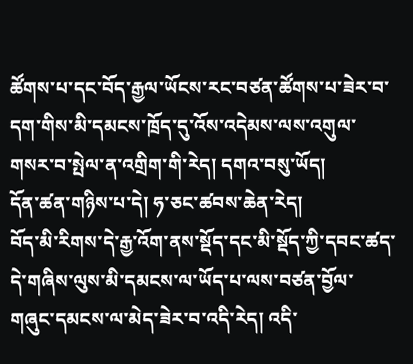ཚོགས་པ་དང་བོད་རྒྱལ་ཡོངས་རང་བཙན་ཚོགས་པ་ཟེར་བ་དག་གིས་མི་དམངས་ཁྲོད་དུ་འོས་འདེམས་ལས་འགུལ་གསར་བ་སྤེལ་ན་འགྲིག་གི་རེད། དགའ་བསུ་ཡོད།
དོན་ཚན་གཉིས་པ་དེ། ཧ་ཅང་ཚབས་ཆེན་རེད།
བོད་མི་རིགས་དེ་རྒྱ་འོག་ནས་སྡོད་དང་མི་སྡོད་ཀྱི་དབང་ཚད་དེ་གཞིས་ལུས་མི་དམངས་ལ་ཡོད་པ་ལས་བཙན་བྱོལ་གཞུང་དམངས་ལ་མེད་ཟེར་བ་འདི་རེད། འདི་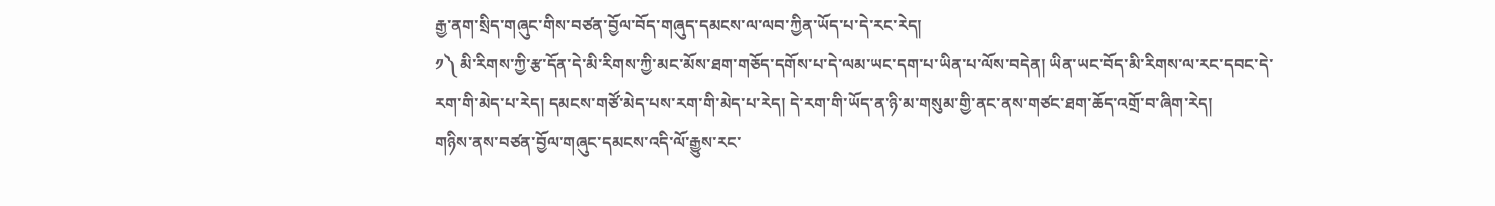རྒྱ་ནག་སྲིད་གཞུང་གིས་བཙན་བྱོལ་བོད་གཞུད་དམངས་ལ་ལབ་ཀྱིན་ཡོད་པ་དེ་རང་རེད།
༡༽ མི་རིགས་ཀྱི་རྩ་དོན་དེ་མི་རིགས་ཀྱི་མང་མོས་ཐག་གཅོད་དགོས་པ་དེ་ལམ་ཡང་དག་པ་ཡིན་པ་ལོས་བདེན། ཡིན་ཡང་བོད་མི་རིགས་ལ་རང་དབང་དེ་རག་གི་མེད་པ་རེད། དམངས་གཙོ་མེད་པས་རག་གི་མེད་པ་རེད། དེ་རག་གི་ཡོད་ན་ཉི་མ་གསུམ་གྱི་ནང་ནས་གཙང་ཐག་ཆོད་འགྲོ་བ་ཞིག་རེད།
གཉིས་ནས་བཙན་བྱོལ་གཞུང་དམངས་འདི་ལོ་རྒྱུས་རང་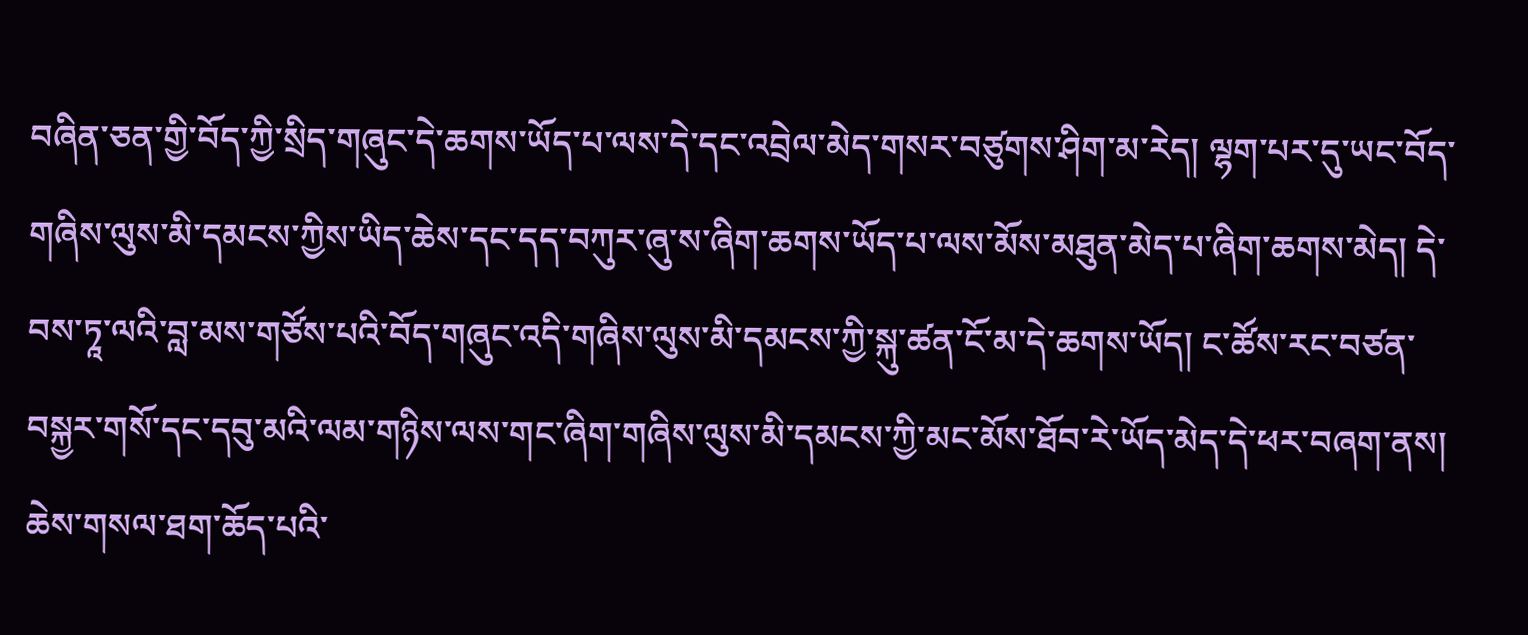བཞིན་ཅན་གྱི་བོད་ཀྱི་སྲིད་གཞུང་དེ་ཆགས་ཡོད་པ་ལས་དེ་དང་འབྲེལ་མེད་གསར་བཙུགས་ཤིག་མ་རེད། ལྷག་པར་དུ་ཡང་བོད་གཞིས་ལུས་མི་དམངས་ཀྱིས་ཡིད་ཆེས་དང་དད་བཀུར་ཞུ་ས་ཞིག་ཆགས་ཡོད་པ་ལས་མོས་མཐུན་མེད་པ་ཞིག་ཆགས་མེད། དེ་བས་ཏཱ་ལའི་བླ་མས་གཙོས་པའི་བོད་གཞུང་འདི་གཞིས་ལུས་མི་དམངས་ཀྱི་སྐུ་ཚན་ངོ་མ་དེ་ཆགས་ཡོད། ང་ཚོས་རང་བཙན་བསྐྱར་གསོ་དང་དབུ་མའི་ལམ་གཉིས་ལས་གང་ཞིག་གཞིས་ལུས་མི་དམངས་ཀྱི་མང་མོས་ཐོབ་རེ་ཡོད་མེད་དེ་ཕར་བཞག་ནས། ཆེས་གསལ་ཐག་ཆོད་པའི་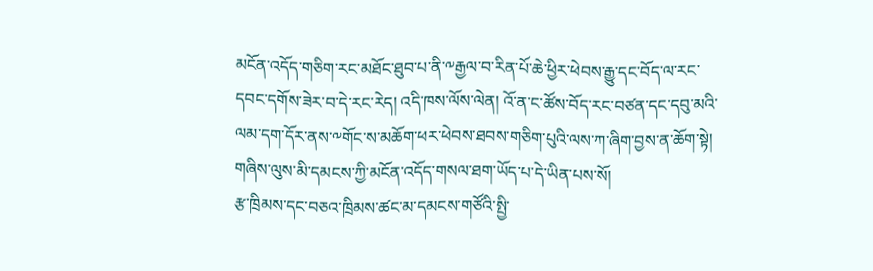མངོན་འདོད་གཅིག་རང་མཐོང་ཐུབ་པ་ནི་༸རྒྱལ་བ་རིན་པོ་ཆེ་ཕྱིར་ཕེབས་རྒྱུ་དང་བོད་ལ་རང་དབང་དགོས་ཟེར་བ་དེ་རང་རེད། འདི་ཁས་ལོས་ལེན། འོ་ན་ང་ཚོས་བོད་རང་བཙན་དང་དབུ་མའི་ལམ་དག་དོར་ནས་༸གོང་ས་མཆོག་ཕར་ཕེབས་ཐབས་གཅིག་པུའི་ལས་ཀ་ཞིག་བྱས་ན་ཆོག་སྟེ། གཞིས་ལུས་མི་དམངས་ཀྱི་མངོན་འདོད་གསལ་ཐག་ཡོད་པ་དེ་ཡིན་པས་སོ།
རྩ་ཁྲིམས་དང་བཅའ་ཁྲིམས་ཚང་མ་དམངས་གཙོའི་སྤྱི་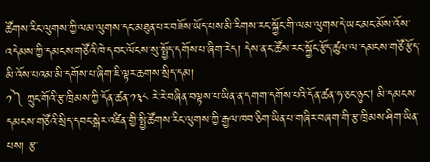ཚོགས་རིང་ལུགས་ཀྱི་ལམ་ལུགས་དང་མཐུན་པར་བཟོས་ཡོད་པས་མི་རིགས་རང་སྐྱོང་གི་ལམ་ལུགས་དེ་ཡང་མང་མོས་འོས་འདེམས་ཀྱི་དམངས་གཙོའི་ཁེ་དབང་ལོངས་སུ་སྤྱོད་དགོས་པ་ཞིག་རེད། དེས་ན་ང་ཚོས་རང་སྐྱོང་རྩོད་ཚུལ་ལ་དམངས་གཙོ་རྩོད་མི་འོས་པའམ་མི་དགོས་པ་ཞིག་ཇི་ལྟར་ཆགས་སྲིད་དམ།
༡༽ ཀྲུང་གོའི་རྩ་ཁྲིམས་ཀྱི་དོན་ཚན་༡༣༨ རེ་རེ་བཞིན་བལྟས་པ་ཡིན་ན་དགག་དགོས་པའི་དོན་ཚན་ཧ་ཅང་ཉུང། མི་དམངས་དམངས་གཙོའི་སྲིད་དབང་སྒེར་འཛིན་གྱི་སྤྱི་ཚོགས་རིང་ལུགས་ཀྱི་རྒྱལ་ཁབ་ཅིག་ཡིན་པ་གཞིར་བཞག་གི་རྩ་ཁྲིམས་ཤིག་ཡིན་པས། རྩ་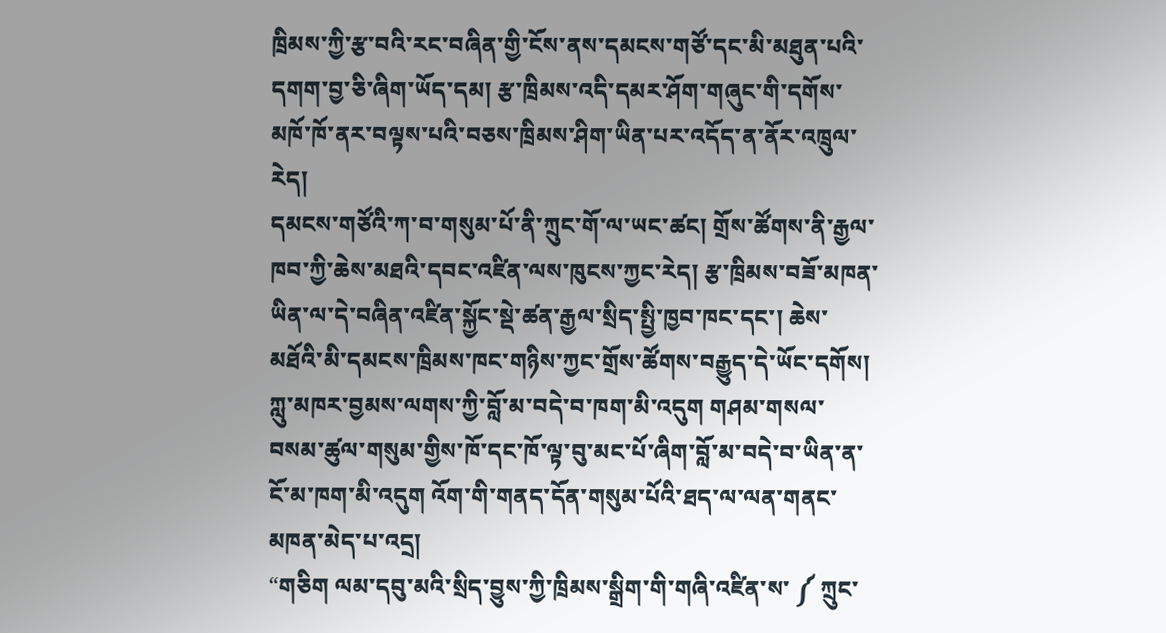ཁྲིམས་ཀྱི་རྩ་བའི་རང་བཞིན་གྱི་ངོས་ནས་དམངས་གཙོ་དང་མི་མཐུན་པའི་དགག་བྱ་ཅི་ཞིག་ཡོད་དམ། རྩ་ཁྲིམས་འདི་དམར་ཤོག་གཞུང་གི་དགོས་མཁོ་ཁོ་ནར་བལྟས་པའི་བཅས་ཁྲིམས་ཤིག་ཡིན་པར་འདོད་ན་ནོར་འཁྲུལ་རེད།
དམངས་གཙོའི་ཀ་བ་གསུམ་པོ་ནི་ཀྲུང་གོ་ལ་ཡང་ཚང། གྲོས་ཚོགས་ནི་རྒྱལ་ཁབ་ཀྱི་ཆེས་མཐའི་དབང་འཛིན་ལས་ཁུངས་ཀྱང་རེད། རྩ་ཁྲིམས་བཟོ་མཁན་ཡིན་ལ་དེ་བཞིན་འཛིན་སྐྱོང་སྡེ་ཚན་རྒྱལ་སྲིད་སྤྱི་ཁྱབ་ཁང་དང་། ཆེས་མཐོའི་མི་དམངས་ཁྲིམས་ཁང་གཉིས་ཀྱང་གྲོས་ཚོགས་བརྒྱུད་དེ་ཡོང་དགོས།
ཀླུ་མཁར་བྱམས་ལགས་ཀྱི་བློ་མ་བདེ་བ་ཁག་མི་འདུག གཤམ་གསལ་བསམ་ཚུལ་གསུམ་གྱིས་ཁོ་དང་ཁོ་ལྟ་བུ་མང་པོ་ཞིག་བློ་མ་བདེ་བ་ཡིན་ན་ངོ་མ་ཁག་མི་འདུག འོག་གི་གནད་དོན་གསུམ་པོའི་ཐད་ལ་ལན་གནང་མཁན་མེད་པ་འདྲ།
“གཅིག ལམ་དབུ་མའི་སྲིད་བྱུས་ཀྱི་ཁྲིམས་སྒྲིག་གི་གཞི་འཛིན་ས་ ༼ ཀྲུང་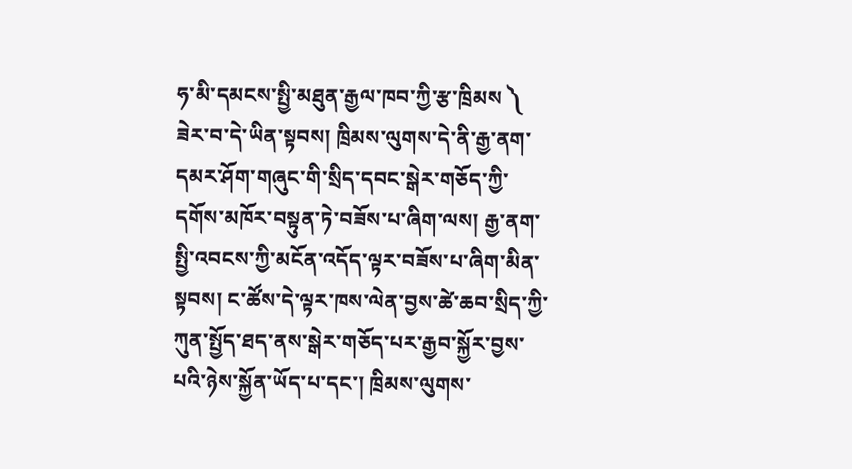ཧ་མི་དམངས་སྤྱི་མཐུན་རྒྱལ་ཁབ་ཀྱི་རྩ་ཁྲིམས ༽ ཟེར་བ་དེ་ཡིན་སྟབས། ཁྲིམས་ལུགས་དེ་ནི་རྒྱ་ནག་དམར་ཤོག་གཞུང་གི་སྲིད་དབང་སྒེར་གཅོད་ཀྱི་དགོས་མཁོར་བསྟུན་ཏེ་བཟོས་པ་ཞིག་ལས། རྒྱ་ནག་སྤྱི་འབངས་ཀྱི་མངོན་འདོད་ལྟར་བཟོས་པ་ཞིག་མིན་སྟབས། ང་ཚོས་དེ་ལྟར་ཁས་ལེན་བྱས་ཚེ་ཆབ་སྲིད་ཀྱི་ཀུན་སྤྱོད་ཐད་ནས་སྒེར་གཅོད་པར་རྒྱབ་སྐྱོར་བྱས་པའི་ཉེས་སྐྱོན་ཡོད་པ་དང་། ཁྲིམས་ལུགས་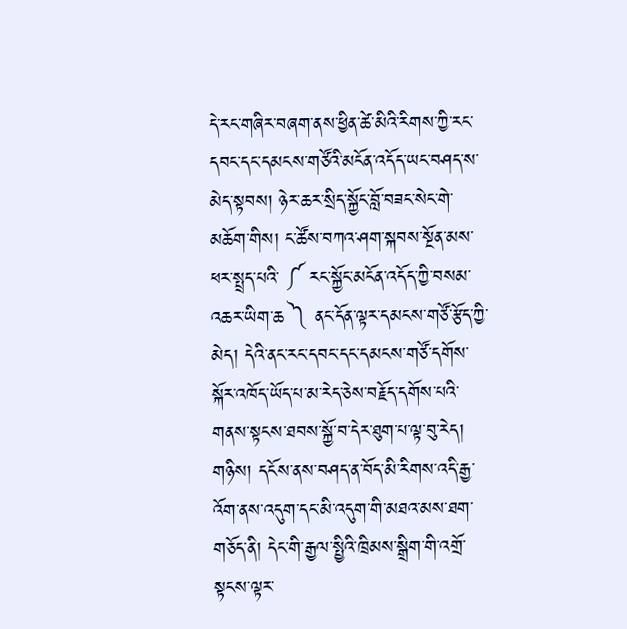དེ་རང་གཞིར་བཞག་ནས་ཕྱིན་ཚེ་མིའི་རིགས་ཀྱི་རང་དབང་དང་དམངས་གཙོའི་མངོན་འདོད་ཡང་བཤད་ས་མེད་སྟབས། ཉེར་ཆར་སྲིད་སྐྱོང་བློ་བཟང་སེང་གེ་མཆོག་གིས། ང་ཚོས་བཀའ་ཤག་སྐབས་སྔོན་མས་ཕར་སྤྲད་པའི་ ༼ རང་སྐྱོང་མངོན་འདོད་ཀྱི་བསམ་འཆར་ཡིག་ཆ ༽ ནང་དོན་ལྟར་དམངས་གཙོ་རྩོད་ཀྱི་མེད། དེའི་ནང་རང་དབང་དང་དམངས་གཙོ་དགོས་སྐོར་འཁོད་ཡོད་པ་མ་རེད་ཅེས་བརྗོད་དགོས་པའི་གནས་སྟངས་ཐབས་སྐྱོ་བ་དེར་ཐུག་པ་ལྟ་བུ་རེད།
གཉིས། དངོས་ནས་བཤད་ན་བོད་མི་རིགས་འདི་རྒྱ་འོག་ནས་འདུག་དང་མི་འདུག་གི་མཐའ་མས་ཐག་གཅོད་ནི། དེང་གི་རྒྱལ་སྤྱིའི་ཁྲིམས་སྒྲིག་གི་འགྲོ་སྟངས་ལྟར་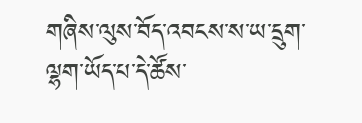གཞིས་ལུས་བོད་འབངས་ས་ཡ་དྲུག་ལྷག་ཡོད་པ་དེ་ཚོས་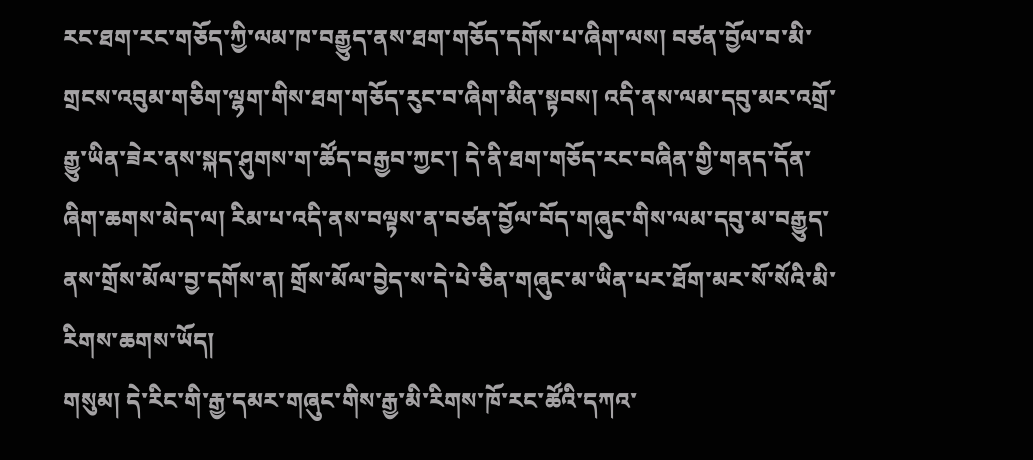རང་ཐག་རང་གཅོད་ཀྱི་ལམ་ཁ་བརྒྱུད་ནས་ཐག་གཅོད་དགོས་པ་ཞིག་ལས། བཙན་བྱོལ་བ་མི་གྲངས་འབུམ་གཅིག་ལྷག་གིས་ཐག་གཅོད་རུང་བ་ཞིག་མིན་སྟབས། འདི་ནས་ལམ་དབུ་མར་འགྲོ་རྒྱུ་ཡིན་ཟེར་ནས་སྐད་ཤུགས་ག་ཚོད་བརྒྱབ་ཀྱང་། དེ་ནི་ཐག་གཅོད་རང་བཞིན་གྱི་གནད་དོན་ཞིག་ཆགས་མེད་ལ། རིམ་པ་འདི་ནས་བལྟས་ན་བཙན་བྱོལ་བོད་གཞུང་གིས་ལམ་དབུ་མ་བརྒྱུད་ནས་གྲོས་མོལ་བྱ་དགོས་ན། གྲོས་མོལ་བྱེད་ས་དེ་པེ་ཅིན་གཞུང་མ་ཡིན་པར་ཐོག་མར་སོ་སོའི་མི་རིགས་ཆགས་ཡོད།
གསུམ། དེ་རིང་གི་རྒྱ་དམར་གཞུང་གིས་རྒྱ་མི་རིགས་ཁོ་རང་ཚོའི་དཀའ་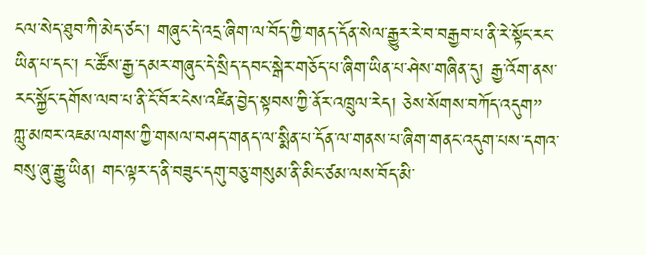ངལ་སེད་ཐུབ་ཀི་མེད་ཙང་། གཞུང་དེ་འདྲ་ཞིག་ལ་བོད་ཀྱི་གནད་དོན་སེལ་རྒྱུར་རེ་བ་བརྒྱབ་པ་ནི་རེ་སྟོང་རང་ཡིན་པ་དང་། ང་ཚོས་རྒྱ་དམར་གཞུང་དེ་སྲིད་དབང་སྒེར་གཅོད་པ་ཞིག་ཡིན་པ་ཤེས་གཞིན་དུ། རྒྱ་འོག་ནས་རང་སྐྱོང་དགོས་ལབ་པ་ནི་ངོ་བོར་ངེས་འཛིན་བྱེད་སྟབས་ཀྱི་ནོར་འཁྲུལ་རེད། ཅེས་སོགས་བཀོད་འདུག”
ཀླུ་མཁར་འཇམ་ལགས་ཀྱི་གསལ་བཤད་གནད་ལ་སྨིན་པ་དོན་ལ་གནས་པ་ཞིག་གནང་འདུག་པས་དགའ་བསུ་ཞུ་རྒྱུ་ཡིན། གང་ལྟར་ད་ནི་བཟུང་དགུ་བཅུ་གསུམ་ནི་མིང་ཙམ་ལས་བོད་མི་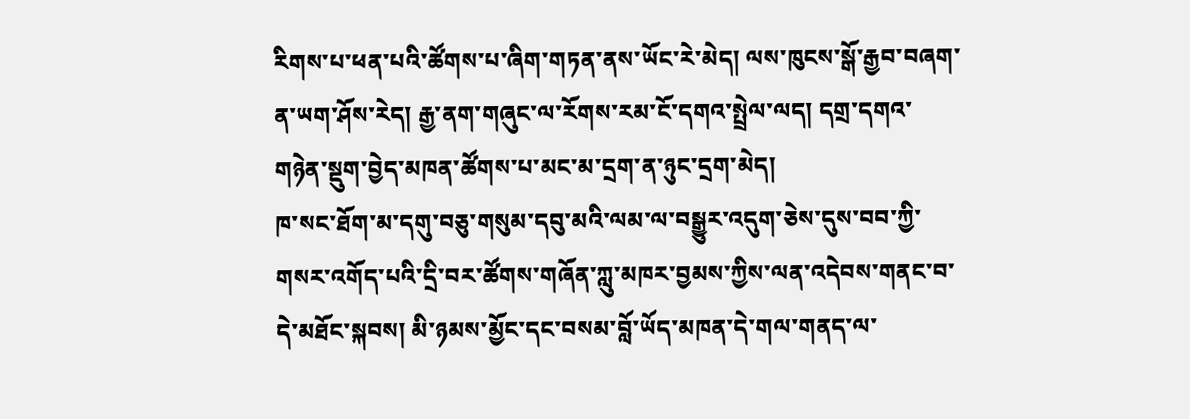རིགས་པ་ཕན་པའི་ཚོགས་པ་ཞིག་གཏན་ནས་ཡོང་རེ་མེད། ལས་ཁུངས་སྒོ་རྒྱབ་བཞག་ན་ཡག་ཤོས་རེད། རྒྱ་ནག་གཞུང་ལ་རོགས་རམ་ངོ་དགའ་སྤྲེལ་ལད། དགྲ་དགའ་གཉེན་སྡུག་བྱེད་མཁན་ཚོགས་པ་མང་མ་དྲག་ན་ཉུང་དྲག་མེད།
ཁ་སང་ཐོག་མ་དགུ་བཅུ་གསུམ་དབུ་མའི་ལམ་ལ་བསྒྱུར་འདུག་ཅེས་དུས་བབ་ཀྱི་གསར་འགོད་པའི་དྲི་བར་ཚོགས་གཞོན་ཀླུ་མཁར་བྱམས་ཀྱིས་ལན་འདེབས་གནང་བ་དེ་མཐོང་སྐབས། མི་ཉམས་མྱོང་དང་བསམ་བློ་ཡོད་མཁན་དེ་གལ་གནད་ལ་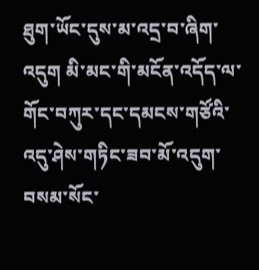ཐུག་ཡོང་དུས་མ་འདྲ་བ་ཞིག་འདུག མི་མང་གི་མངོན་འདོད་ལ་གོང་བཀུར་དང་དམངས་གཙོའི་འདུ་ཤེས་གཏིང་ཟབ་མོ་འདུག་བསམ་སོང་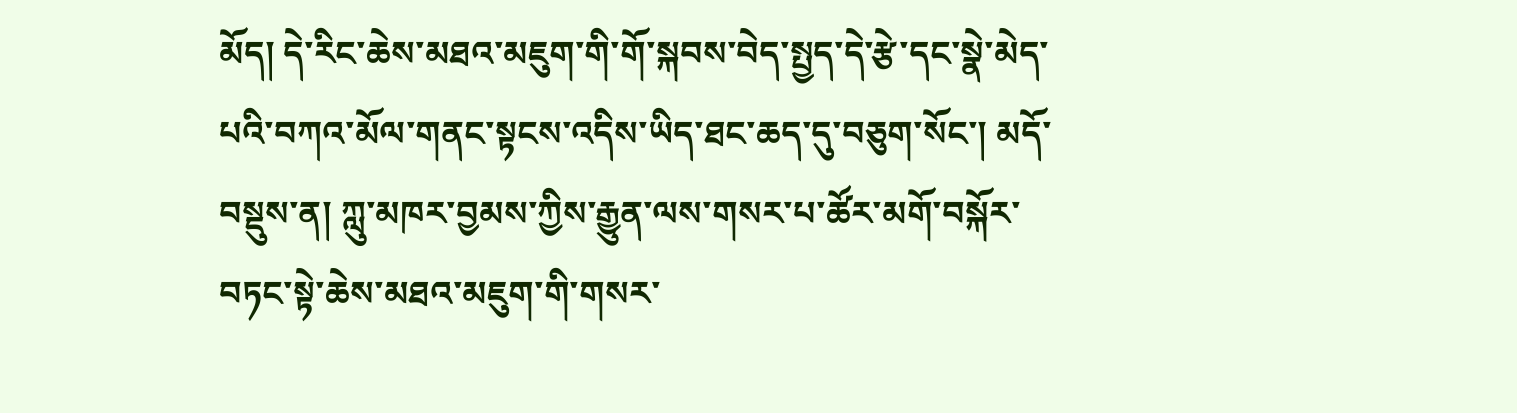མོད། དེ་རིང་ཆེས་མཐའ་མཇུག་གི་གོ་སྐབས་བེད་སྤྱད་དེ་རྩེ་དང་སྣེ་མེད་པའི་བཀའ་མོལ་གནང་སྟངས་འདིས་ཡིད་ཐང་ཆད་དུ་བཅུག་སོང་། མདོ་བསྡུས་ན། ཀླུ་མཁར་བྱམས་ཀྱིས་རྒྱུན་ལས་གསར་པ་ཚོར་མགོ་བསྐོར་བཏང་སྟེ་ཆེས་མཐའ་མཇུག་གི་གསར་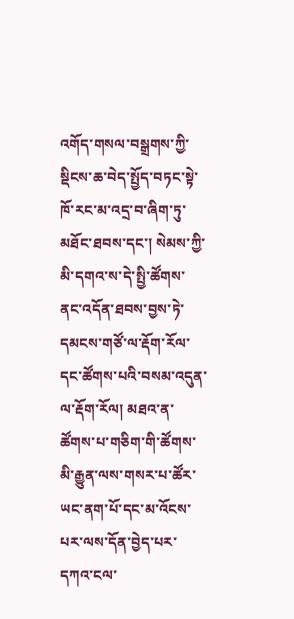འགོད་གསལ་བསྒྲགས་ཀྱི་སྡིངས་ཆ་བེད་སྤྱོད་བཏང་སྟེ་ཁོ་རང་མ་འདྲ་བ་ཞིག་ཏུ་མཐོང་ཐབས་དང་། སེམས་ཀྱི་མི་དགའ་ས་དེ་སྤྱི་ཚོགས་ནང་འདོན་ཐབས་བྱས་ཏེ་དམངས་གཙོ་ལ་རྡོག་རོལ་དང་ཚོགས་པའི་བསམ་འདུན་ལ་རྡོག་རོལ། མཐའ་ན་ཚོགས་པ་གཅིག་གི་ཚོགས་མི་རྒྱུན་ལས་གསར་པ་ཚོར་ཡང་ནག་པོ་དང་མ་འོངས་པར་ལས་དོན་བྱེད་པར་དཀའ་ངལ་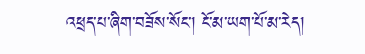འཕྲད་པ་ཞིག་བཟོས་སོང་། ངོ་མ་ཡག་པོ་མ་རེད།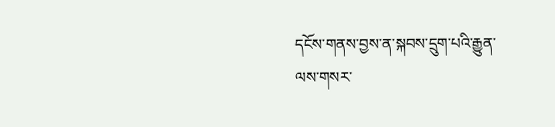དངོས་གནས་བྱས་ན་སྐབས་དྲུག་པའི་རྒྱུན་ལས་གསར་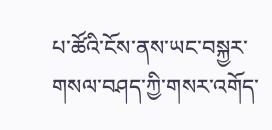པ་ཚོའི་ངོས་ནས་ཡང་བསྐྱར་གསལ་བཤད་ཀྱི་གསར་འགོད་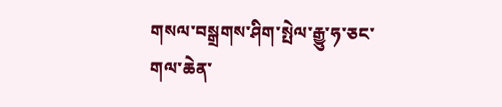གསལ་བསྒྲགས་ཤིག་སྤེལ་རྒྱུ་ཧ་ཅང་གལ་ཆེན་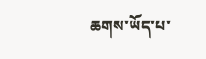ཆགས་ཡོད་པ་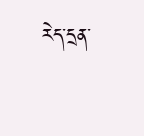རེད་དྲན་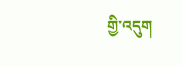གྱི་འདུག